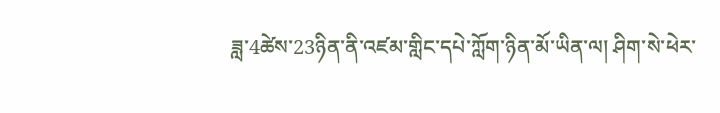ཟླ་4ཚེས་23ཉིན་ནི་འཛམ་གླིང་དཔེ་ཀློག་ཉིན་མོ་ཡིན་ལ། ཤིག་སེ་ཕེར་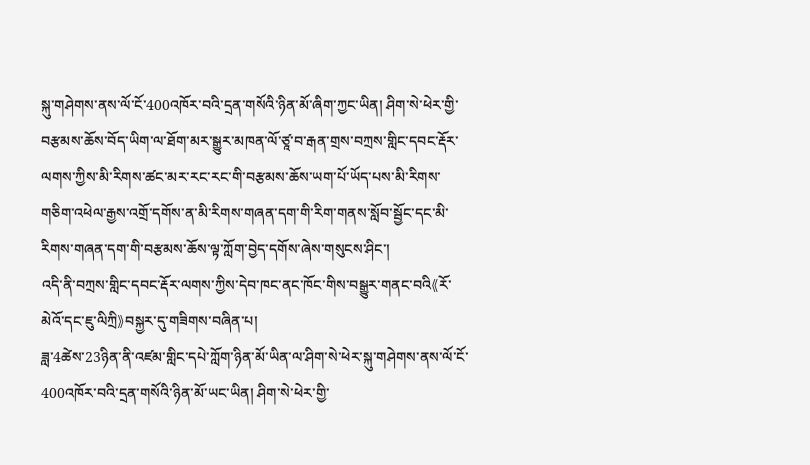སྐུ་གཤེགས་ནས་ལོ་ངོ་400འཁོར་བའི་དྲན་གསོའི་ཉིན་མོ་ཞིག་ཀྱང་ཡིན། ཤིག་སེ་ཕེར་གྱི་བརྩམས་ཆོས་བོད་ཡིག་ལ་ཐོག་མར་སྒྱུར་མཁན་ལོ་ཙཱ་བ་རྒན་གྲས་བཀྲས་གླིང་དབང་རྡོར་ལགས་ཀྱིས་མི་རིགས་ཚང་མར་རང་རང་གི་བརྩམས་ཆོས་ཡག་པོ་ཡོད་པས་མི་རིགས་གཅིག་འཕེལ་རྒྱས་འགྲོ་དགོས་ན་མི་རིགས་གཞན་དག་གི་རིག་གནས་སློབ་སྦྱོང་དང་མི་རིགས་གཞན་དག་གི་བརྩམས་ཆོས་ལྟ་ཀློག་བྱེད་དགོས་ཞེས་གསུངས་ཤིང་།
འདི་ནི་བཀྲས་གླིང་དབང་རྡོར་ལགས་ཀྱིས་དེབ་ཁང་ནང་ཁོང་གིས་བསྒྱུར་གནང་བའི《རོ་མེའོ་དང་ཇུ་ལིཀྲི》བསྐྱར་དུ་གཟིགས་བཞིན་པ།
ཟླ་4ཚེས་23ཉིན་ནི་འཛམ་གླིང་དཔེ་ཀློག་ཉིན་མོ་ཡིན་ལ་ཤིག་སེ་ཕེར་སྐུ་གཤེགས་ནས་ལོ་ངོ་400འཁོར་བའི་དྲན་གསོའི་ཉིན་མོ་ཡང་ཡིན། ཤིག་སེ་ཕེར་གྱི་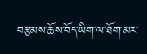བརྩམས་ཆོས་བོད་ཡིག་ལ་ཐོག་མར་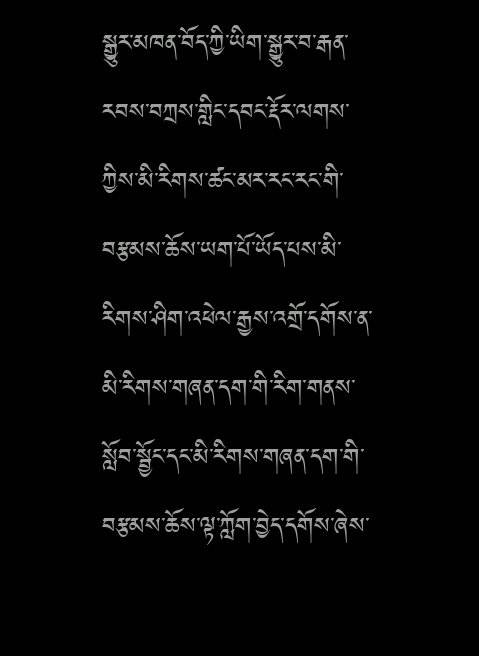སྒྱུར་མཁན་བོད་ཀྱི་ཡིག་སྒྱུར་བ་རྒན་རབས་བཀྲས་གླིང་དབང་རྡོར་ལགས་ཀྱིས་མི་རིགས་ཚང་མར་རང་རང་གི་བརྩམས་ཆོས་ཡག་པོ་ཡོད་པས་མི་རིགས་ཤིག་འཕེལ་རྒྱས་འགྲོ་དགོས་ན་མི་རིགས་གཞན་དག་གི་རིག་གནས་སློབ་སྦྱོང་དང་མི་རིགས་གཞན་དག་གི་བརྩམས་ཆོས་ལྟ་ཀློག་བྱེད་དགོས་ཞེས་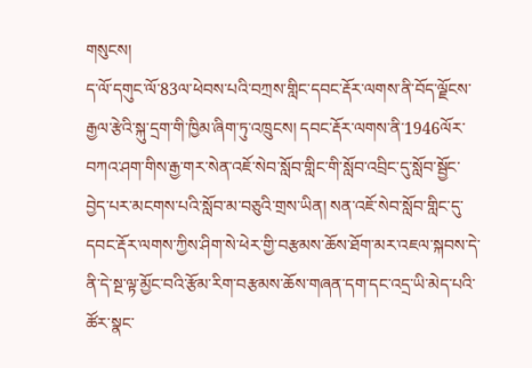གསུངས།
ད་ལོ་དགུང་ལོ་83ལ་ཕེབས་པའི་བཀྲས་གླིང་དབང་རྡོར་ལགས་ནི་བོད་ལྗོངས་རྒྱལ་རྩེའི་སྐུ་དྲག་གི་ཁྱིམ་ཞིག་ཏུ་འཁྲུངས། དབང་རྡོར་ལགས་ནི་1946ལོར་བཀའ་ཤག་གིས་རྒྱ་གར་སེན་འཇོ་སེབ་སློབ་གླིང་གི་སློབ་འབྲིང་དུ་སློབ་སྦྱོང་བྱེད་པར་མངགས་པའི་སློབ་མ་བཅུའི་གྲས་ཡིན། སན་འཇོ་སེབ་སློབ་གླིང་དུ་དབང་རྡོར་ལགས་ཀྱིས་ཤིག་སེ་ཕེར་གྱི་བརྩམས་ཆོས་ཐོག་མར་འཇལ་སྐབས་དེ་ནི་དེ་སྔ་ལྟ་མྱོང་བའི་རྩོམ་རིག་བརྩམས་ཆོས་གཞན་དག་དང་འདྲ་ཡི་མེད་པའི་ཚོར་སྣང་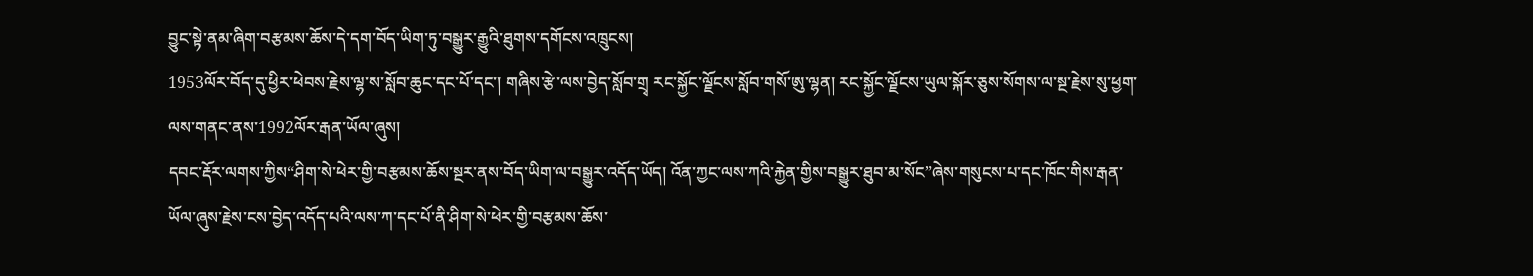བྱུང་སྟེ་ནམ་ཞིག་བརྩམས་ཆོས་དེ་དག་བོད་ཡིག་ཏུ་བསྒྱུར་རྒྱུའི་ཐུགས་དགོངས་འཁྲུངས།
1953ལོར་བོད་དུ་ཕྱིར་ཕེབས་རྗེས་ལྷ་ས་སློབ་ཆུང་དང་པོ་དང་། གཞིས་རྩེ་ལས་བྱེད་སློབ་གྲྭ རང་སྐྱོང་ལྗོངས་སློབ་གསོ་ཨུ་ལྷན། རང་སྐྱོང་ལྗོངས་ཡུལ་སྐོར་ཅུས་སོགས་ལ་སྔ་རྗེས་སུ་ཕྱག་ལས་གནང་ནས་1992ལོར་རྒན་ཡོལ་ཞུས།
དབང་རྡོར་ལགས་ཀྱིས“ཤིག་སེ་ཕེར་གྱི་བརྩམས་ཆོས་སྔར་ནས་བོད་ཡིག་ལ་བསྒྱུར་འདོད་ཡོད། འོན་ཀྱང་ལས་ཀའི་རྐྱེན་གྱིས་བསྒྱུར་ཐུབ་མ་སོང”ཞེས་གསུངས་པ་དང་ཁོང་གིས་རྒན་ཡོལ་ཞུས་རྗེས་ངས་བྱེད་འདོད་པའི་ལས་ཀ་དང་པོ་ནི་ཤིག་སེ་ཕེར་གྱི་བརྩམས་ཆོས་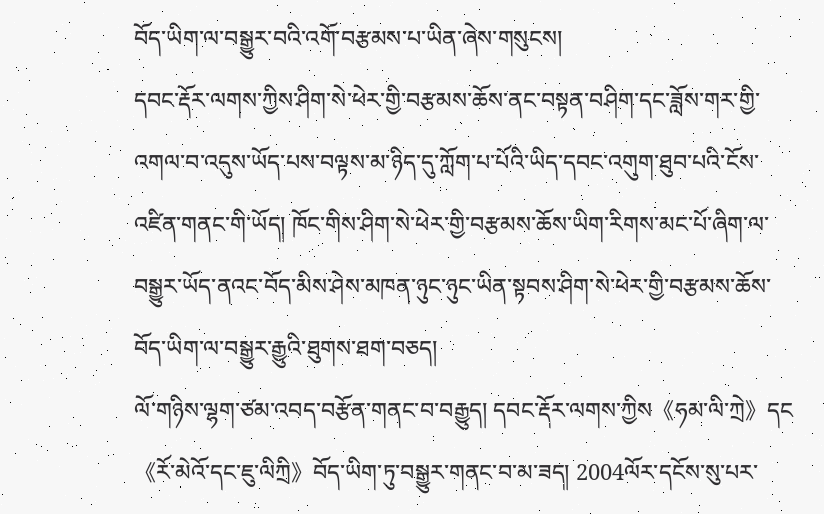བོད་ཡིག་ལ་བསྒྱུར་བའི་འགོ་བརྩམས་པ་ཡིན་ཞེས་གསུངས།
དབང་རྡོར་ལགས་ཀྱིས་ཤིག་སེ་ཕེར་གྱི་བརྩམས་ཆོས་ནང་བསྟན་བཤིག་དང་ཟློས་གར་གྱི་འགལ་བ་འདུས་ཡོད་པས་བལྟས་མ་ཉིད་དུ་ཀློག་པ་པོའི་ཡིད་དབང་འགུག་ཐུབ་པའི་ངོས་འཛིན་གནང་གི་ཡོད། ཁོང་གིས་ཤིག་སེ་ཕེར་གྱི་བརྩམས་ཆོས་ཡིག་རིགས་མང་པོ་ཞིག་ལ་བསྒྱུར་ཡོད་ནའང་བོད་མིས་ཤེས་མཁན་ཉུང་ཉུང་ཡིན་སྟབས་ཤིག་སེ་ཕེར་གྱི་བརྩམས་ཆོས་བོད་ཡིག་ལ་བསྒྱུར་རྒྱུའི་ཐུགས་ཐག་བཅད།
ལོ་གཉིས་ལྷག་ཙམ་འབད་བརྩོན་གནང་བ་བརྒྱུད། དབང་རྡོར་ལགས་ཀྱིས《ཧམ་ལི་ཀྲེ》དང《རོ་མེའོ་དང་ཇུ་ལིཀྲི》བོད་ཡིག་ཏུ་བསྒྱུར་གནང་བ་མ་ཟད། 2004ལོར་དངོས་སུ་པར་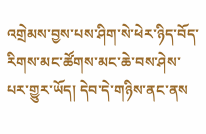འགྲེམས་བྱས་པས་ཤིག་སེ་ཕེར་ཉིད་བོད་རིགས་མང་ཚོགས་མང་ཆེ་བས་ཤེས་པར་གྱུར་ཡོད། དེབ་དེ་གཉིས་ནང་ནས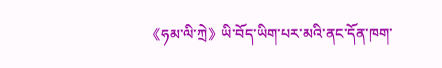《ཧམ་ལི་ཀྲེ》ཡི་བོད་ཡིག་པར་མའི་ནང་དོན་ཁག་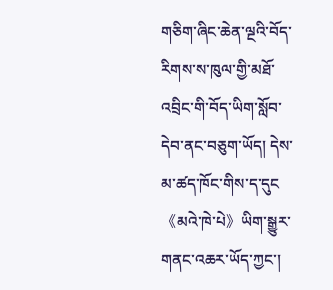གཅིག་ཞིང་ཆེན་ལྔའི་བོད་རིགས་ས་ཁུལ་གྱི་མཐོ་འབྲིང་གི་བོད་ཡིག་སློབ་དེབ་ནང་བཅུག་ཡོད། དེས་མ་ཚད་ཁོང་གིས་ད་དུང《མའེ་ཁེ་པེ》ཡིག་སྒྱུར་གནང་འཆར་ཡོད་ཀྱང་།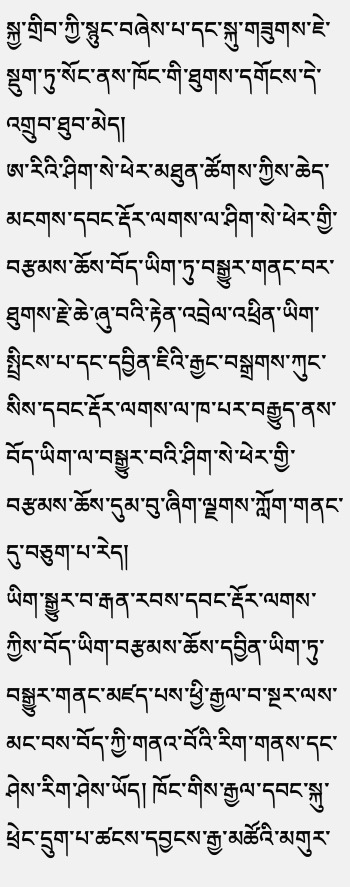སྐྱ་གྲིབ་ཀྱི་སྙུང་བཞེས་པ་དང་སྐུ་གཟུགས་ཇེ་སྡུག་ཏུ་སོང་ནས་ཁོང་གི་ཐུགས་དགོངས་དེ་འགྲུབ་ཐུབ་མེད།
ཨ་རིའི་ཤིག་སེ་ཕེར་མཐུན་ཚོགས་ཀྱིས་ཆེད་མངགས་དབང་རྡོར་ལགས་ལ་ཤིག་སེ་ཕེར་གྱི་བརྩམས་ཆོས་བོད་ཡིག་ཏུ་བསྒྱུར་གནང་བར་ཐུགས་རྗེ་ཆེ་ཞུ་བའི་རྟེན་འབྲེལ་འཕྲིན་ཡིག་སྤྲིངས་པ་དང་དབྱིན་ཇིའི་རྒྱང་བསྒྲགས་ཀུང་སིས་དབང་རྡོར་ལགས་ལ་ཁ་པར་བརྒྱུད་ནས་བོད་ཡིག་ལ་བསྒྱུར་བའི་ཤིག་སེ་ཕེར་གྱི་བརྩམས་ཆོས་དུམ་བུ་ཞིག་ལྗགས་ཀློག་གནང་དུ་བཅུག་པ་རེད།
ཡིག་སྒྱུར་བ་རྒན་རབས་དབང་རྡོར་ལགས་ཀྱིས་བོད་ཡིག་བརྩམས་ཆོས་དབྱིན་ཡིག་ཏུ་བསྒྱུར་གནང་མཛད་པས་ཕྱི་རྒྱལ་བ་སྔར་ལས་མང་བས་བོད་ཀྱི་གནའ་བོའི་རིག་གནས་དང་ཤེས་རིག་ཤེས་ཡོད། ཁོང་གིས་རྒྱལ་དབང་སྐུ་ཕྲེང་དྲུག་པ་ཚངས་དབྱངས་རྒྱ་མཚོའི་མགུར་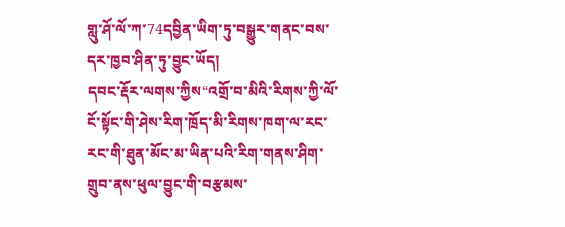གླུ་ཤོ་ལོ་ཀ་74དབྱིན་ཡིག་ཏུ་བསྒྱུར་གནང་བས་དར་ཁྱབ་ཤིན་ཏུ་བྱུང་ཡོད།
དབང་རྡོར་ལགས་ཀྱིས“འགྲོ་བ་མིའི་རིགས་ཀྱི་ལོ་ངོ་སྟོང་གི་ཤེས་རིག་ཁྲོད་མི་རིགས་ཁག་ལ་རང་རང་གི་ཐུན་མོང་མ་ཡིན་པའི་རིག་གནས་ཤིག་གྲུབ་ནས་ཕུལ་བྱུང་གི་བརྩམས་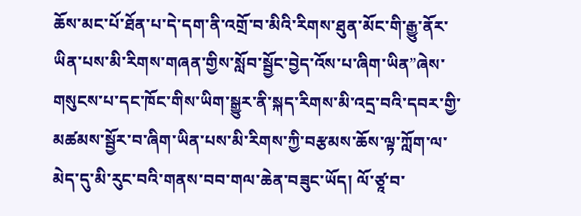ཆོས་མང་པོ་ཐོན་པ་དེ་དག་ནི་འགྲོ་བ་མིའི་རིགས་ཐུན་མོང་གི་རྒྱུ་ནོར་ཡིན་པས་མི་རིགས་གཞན་གྱིས་སློབ་སྦྱོང་བྱེད་འོས་པ་ཞིག་ཡིན”ཞེས་གསུངས་པ་དང་ཁོང་གིས་ཡིག་སྒྱུར་ནི་སྐད་རིགས་མི་འདྲ་བའི་དབར་གྱི་མཚམས་སྦྱོར་བ་ཞིག་ཡིན་པས་མི་རིགས་ཀྱི་བརྩམས་ཆོས་ལྟ་ཀློག་ལ་མེད་དུ་མི་རུང་བའི་གནས་བབ་གལ་ཆེན་བཟུང་ཡོད། ལོ་ཙཱ་བ་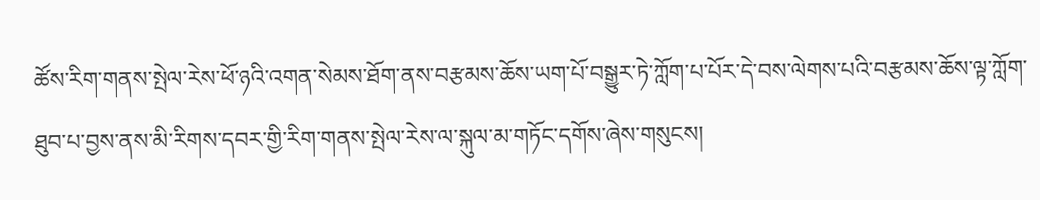ཚོས་རིག་གནས་སྤེལ་རེས་ཕོ་ཉའི་འགན་སེམས་ཐོག་ནས་བརྩམས་ཆོས་ཡག་པོ་བསྒྱུར་ཏེ་ཀློག་པ་པོར་དེ་བས་ལེགས་པའི་བརྩམས་ཆོས་ལྟ་ཀློག་ཐུབ་པ་བྱས་ནས་མི་རིགས་དབར་གྱི་རིག་གནས་སྤེལ་རེས་ལ་སྐུལ་མ་གཏོང་དགོས་ཞེས་གསུངས།